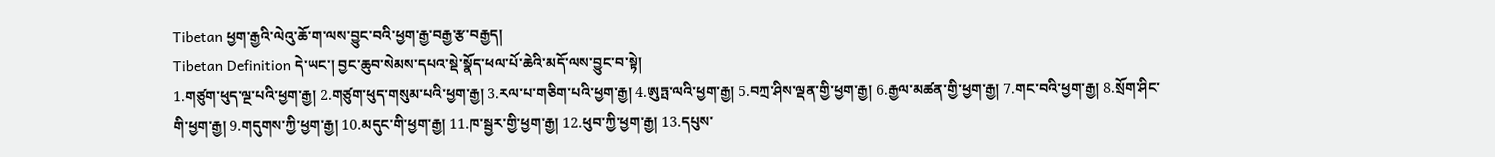Tibetan ཕྱག་རྒྱའི་ལེའུ་ཆོ་ག་ལས་བྱུང་བའི་ཕྱག་རྒྱ་བརྒྱ་རྩ་བརྒྱད།
Tibetan Definition དེ་ཡང་། བྱང་ཆུབ་སེམས་དཔའ་སྡེ་སྣོད་ཕལ་པོ་ཆེའི་མདོ་ལས་བྱུང་བ་སྟེ།
1.གཙུག་ཕུད་ལྔ་པའི་ཕྱག་རྒྱ། 2.གཙུག་ཕུད་གསུམ་པའི་ཕྱག་རྒྱ། 3.རལ་པ་གཅིག་པའི་ཕྱག་རྒྱ། 4.ཨུཏྤ་ལའི་ཕྱག་རྒྱ། 5.བཀྲ་ཤིས་ལྡན་གྱི་ཕྱག་རྒྱ། 6.རྒྱལ་མཚན་གྱི་ཕྱག་རྒྱ། 7.གང་བའི་ཕྱག་རྒྱ། 8.སྲོག་ཤིང་གི་ཕྱག་རྒྱ། 9.གདུགས་ཀྱི་ཕྱག་རྒྱ། 10.མདུང་གི་ཕྱག་རྒྱ། 11.ཁ་སྦྱར་གྱི་ཕྱག་རྒྱ། 12.ཕུབ་ཀྱི་ཕྱག་རྒྱ། 13.དཔུས་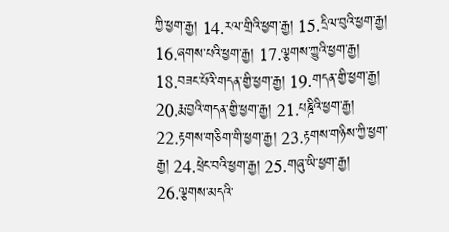ཀྱི་ཕྱག་རྒྱ། 14.རལ་གྲིའི་ཕྱག་རྒྱ། 15.དྲིལ་བུའི་ཕྱག་རྒྱ། 16.ཞགས་པའི་ཕྱག་རྒྱ། 17.ལྕགས་ཀྱུའི་ཕྱག་རྒྱ། 18.བཟང་པོའི་གདན་གྱི་ཕྱག་རྒྱ། 19.གདན་གྱི་ཕྱག་རྒྱ། 20.རྨ་བྱའི་གདན་གྱི་ཕྱག་རྒྱ། 21.པཎྜིའི་ཕྱག་རྒྱ། 22.རྟགས་གཅིག་གི་ཕྱག་རྒྱ། 23.རྟགས་གཉིས་ཀྱི་ཕྱག་རྒྱ། 24.ཕྲེང་བའི་ཕྱག་རྒྱ། 25.གཞུ་ཡི་ཕྱག་རྒྱ། 26.ལྕགས་མདའི་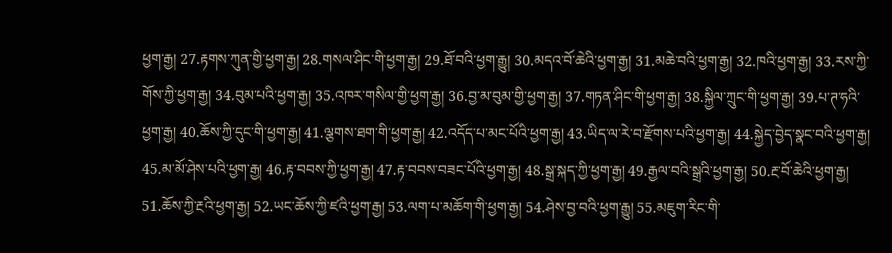ཕྱག་རྒྱ། 27.རྟགས་ཀུན་གྱི་ཕྱག་རྒྱ། 28.གསལ་ཤིང་གི་ཕྱག་རྒྱ། 29.ཐོ་བའི་ཕྱག་རྒྱུ། 30.མདའ་བོ་ཆེའི་ཕྱག་རྒྱ། 31.མཆེ་བའི་ཕྱག་རྒྱ། 32.ཁའི་ཕྱག་རྒྱ། 33.རས་ཀྱི་གོས་ཀྱི་ཕྱག་རྒྱ། 34.བུམ་པའི་ཕྱག་རྒྱ། 35.འཁར་གསིལ་གྱི་ཕྱག་རྒྱ། 36.བྱ་མ་བུམ་གྱི་ཕྱག་རྒྱ། 37.གཏན་ཤིང་གི་ཕྱག་རྒྱ། 38.སྐྱིལ་ཀྲུང་གི་ཕྱག་རྒྱ། 39.པ་ཊ་ཧའི་ཕྱག་རྒྱ། 40.ཆོས་ཀྱི་དུང་གི་ཕྱག་རྒྱ། 41.ལྕགས་ཐག་གི་ཕྱག་རྒྱ། 42.འདོད་པ་མང་པོའི་ཕྱག་རྒྱ། 43.ཡིད་ལ་རེ་བ་རྫོགས་པའི་ཕྱག་རྒྱ། 44.སྐྱེད་བྱེད་སྣང་བའི་ཕྱག་རྒྱ། 45.མ་མོ་ཤེས་པའི་ཕྱག་རྒྱ། 46.རྟ་བབས་ཀྱི་ཕྱག་རྒྱ། 47.རྟ་བབས་བཟང་པོའི་ཕྱག་རྒྱ། 48.སྒྲ་སྐད་ཀྱི་ཕྱག་རྒྱ། 49.རྒྱལ་བའི་སྒྲའི་ཕྱག་རྒྱ། 50.རྔ་བོ་ཆེའི་ཕྱག་རྒྱ། 51.ཆོས་ཀྱི་རྔའི་ཕྱག་རྒྱ། 52.ཡང་ཆོས་ཀྱི་ཛའི་ཕྱག་རྒྱ། 53.ལག་པ་མཆོག་གི་ཕྱག་རྒྱ། 54.ཤེས་བྱ་བའི་ཕྱག་རྒྱུ། 55.མཇུག་རིང་གི་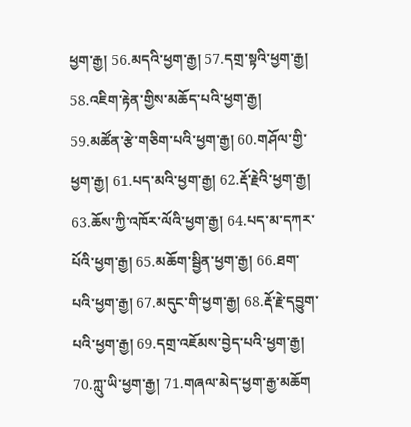ཕྱག་རྒྱ། 56.མདའི་ཕྱག་རྒྱ། 57.དགྲ་སྟའི་ཕྱག་རྒྱ། 58.འཇིག་རྟེན་གྱིས་མཆོད་པའི་ཕྱག་རྒྱ། 59.མཚོན་རྩེ་གཅིག་པའི་ཕྱག་རྒྱ། 60.གཤོལ་གྱི་ཕྱག་རྒྱ། 61.པད་མའི་ཕྱག་རྒྱ། 62.རྡོ་རྗེའི་ཕྱག་རྒྱ། 63.ཆོས་ཀྱི་འཁོར་ལོའི་ཕྱག་རྒྱ། 64.པད་མ་དཀར་པོའི་ཕྱག་རྒྱ། 65.མཆོག་སྦྱིན་ཕྱག་རྒྱ། 66.ཐག་པའི་ཕྱག་རྒྱ། 67.མདུང་གི་ཕྱག་རྒྱ། 68.རྡོ་རྗེ་དབྱུག་པའི་ཕྱག་རྒྱ། 69.དགྲ་འཇོམས་བྱེད་པའི་ཕྱག་རྒྱ། 70.ཀླུ་ཡི་ཕྱག་རྒྱ། 71.གཞལ་མེད་ཕྱག་རྒྱ་མཆོག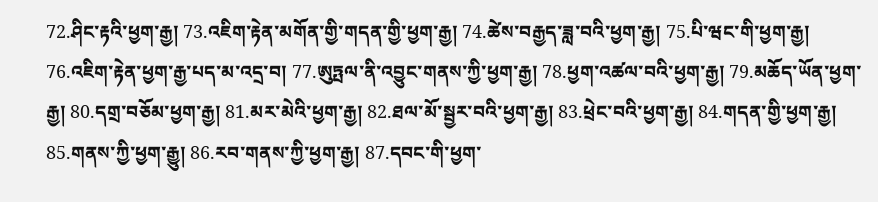72.ཤིང་རྟའི་ཕྱག་རྒྱ། 73.འཇིག་རྟེན་མགོན་གྱི་གདན་གྱི་ཕྱག་རྒྱ། 74.ཚེས་བརྒྱད་ཟླ་བའི་ཕྱག་རྒྱ། 75.པི་ཝང་གི་ཕྱག་རྒྱ། 76.འཇིག་རྟེན་ཕྱག་རྒྱ་པད་མ་འདྲ་བ། 77.ཨུཏྤལ་ནི་འབྱུང་གནས་ཀྱི་ཕྱག་རྒྱ། 78.ཕྱག་འཚལ་བའི་ཕྱག་རྒྱ། 79.མཆོད་ཡོན་ཕྱག་རྒྱ། 80.དགྲ་བཅོམ་ཕྱག་རྒྱ། 81.མར་མེའི་ཕྱག་རྒྱ། 82.ཐལ་མོ་སྦྱར་བའི་ཕྱག་རྒྱ། 83.ཕྲེང་བའི་ཕྱག་རྒྱ། 84.གདན་གྱི་ཕྱག་རྒྱ། 85.གནས་ཀྱི་ཕྱག་རྒྱུ། 86.རབ་གནས་ཀྱི་ཕྱག་རྒྱ། 87.དབང་གི་ཕྱག་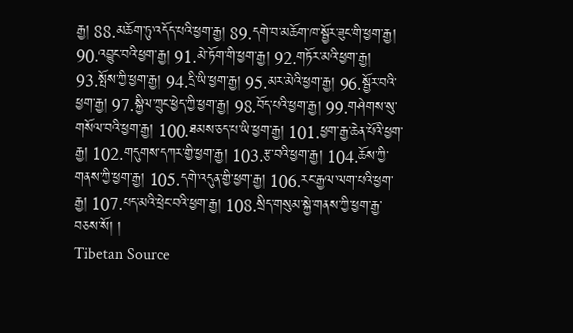རྒྱ། 88.མཆོག་ཏུ་འདོད་པའི་ཕྱག་རྒྱ། 89.དགེ་བ་མཆོག་ཁ་སྦྱོར་ཟུང་གི་ཕྱག་རྒྱ། 90.འབྱུང་བའི་ཕྱག་རྒྱ། 91.མེ་ཏོག་གི་ཕྱག་རྒྱ། 92.གཏོར་མའི་ཕྱག་རྒྱ། 93.སྤོས་ཀྱི་ཕྱག་རྒྱ། 94.དྲི་ཡི་ཕྱག་རྒྱ། 95.མར་མེའི་ཕྱག་རྒྱ། 96.སྦྱོར་བའི་ཕྱག་རྒྱ། 97.སྐྱིལ་ཀྲུང་ཕྱེད་ཀྱི་ཕྱག་རྒྱ། 98.བོད་པའི་ཕྱག་རྒྱ། 99.གཤེགས་སུ་གསོལ་བའི་ཕྱག་རྒྱ། 100.ཐམས་ཅད་པ་ཡི་ཕྱག་རྒྱ། 101.ཕྱག་རྒྱ་ཆེན་པོའི་ཕྱག་རྒྱ། 102.གདུགས་དཀར་གྱི་ཕྱག་རྒྱ། 103.རྩ་བའི་ཕྱག་རྒྱ། 104.ཆོས་ཀྱི་གནས་ཀྱི་ཕྱག་རྒྱ། 105.དགེ་འདུན་གྱི་ཕྱག་རྒྱ། 106.རང་རྒྱལ་ལག་པའི་ཕྱག་རྒྱ། 107.པད་མའི་ཕྲེང་བའི་ཕྱག་རྒྱ། 108.སྲིད་གསུམ་སྐྱེ་གནས་ཀྱི་ཕྱག་རྒྱ་བཅས་སོ། །
Tibetan Source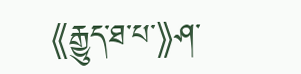《རྒྱུད་ཐ་པ་》ཤ་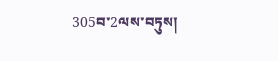305བ་2ལས་བཏུས།